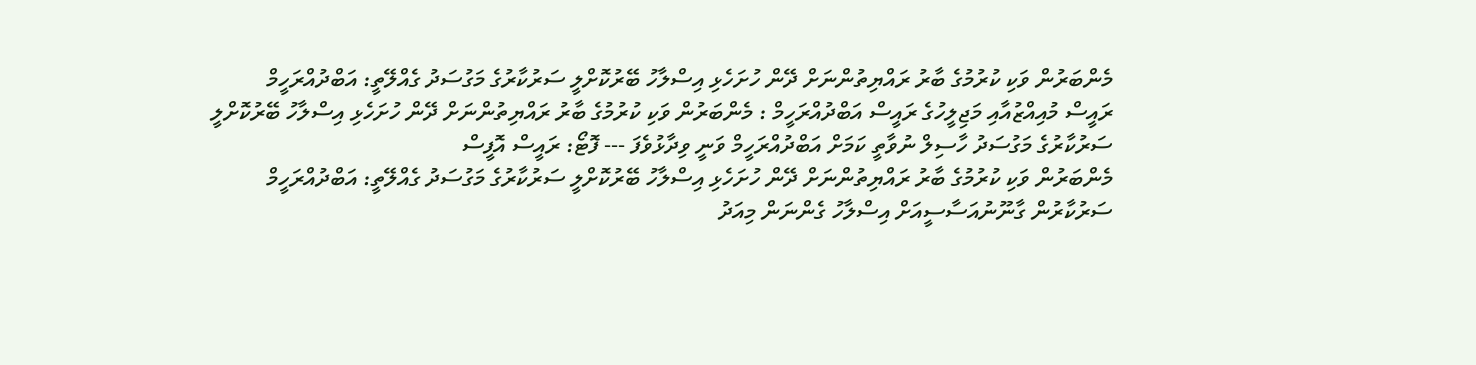މެންބަރުން ވަކި ކުރުމުގެ ބާރު ރައްޔިތުންނަށް ދޭން ހުށަހެޅި އިސްލާހު ބޭރުކޮށްލީ ސަރުކާރުގެ މަގުސަދު ގެއްލޭތީ: އަބްދުއްރަހީމް
ރައީސް މުއިއްޒުއާއި މަޖިލީހުގެ ރައީސް އަބްދުއްރަހީމް : މެންބަރުން ވަކި ކުރުމުގެ ބާރު ރައްޔިތުންނަށް ދޭން ހުށަހެޅި އިސްލާހު ބޭރުކޮށްލީ ސަރުކާރުގެ މަގުސަދު ހާސިލް ނުވާތީ ކަމަށް އަބްދުއްރަހީމް ވަނީ ވިދާޅުވެފަ --- ފޮޓޯ: ރައީސް އޮފީސް
މެންބަރުން ވަކި ކުރުމުގެ ބާރު ރައްޔިތުންނަށް ދޭން ހުށަހެޅި އިސްލާހު ބޭރުކޮށްލީ ސަރުކާރުގެ މަގުސަދު ގެއްލޭތީ: އަބްދުއްރަހީމް
ސަރުކާރުން ގާނޫނުއަސާސީއަށް އިސްލާހު ގެންނަން މިއަދު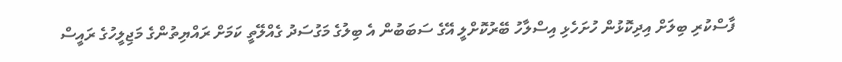ފާސްކުރި ބިލަށް އިދިކޮޅުން ހުށަހެޅި އިސްލާހު ބޭރުކޮށްލީ އޭގެ ސަބަބުން އެ ބިލުގެ މަގުސަދު ގެއްލޭތީ ކަމަށް ރައްޔިތުންގެ މަޖިލީހުގެ ރައީސް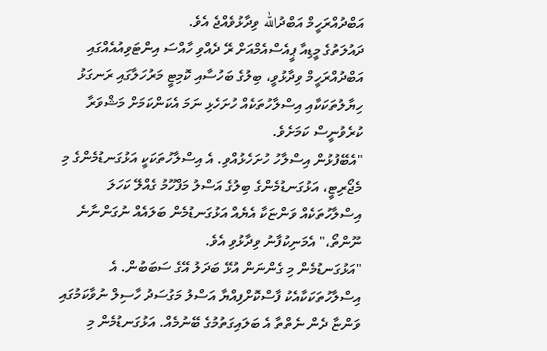އަބްދުއްރަހީމް އަބްދުالله ވިދާޅުވެއްޖެ އެވެ.
ދައުލަތުގެ މީޑިއާ ޕީއެސްއެމްއަށް ރޭ ދެއްވި ހާއްސަ އިންޓަވިއުއެއްގައި އަބްދުއްރަހީމް ވިދާޅުވީ، ބިލުގެ ބަހުސާއި ކޮމިޓީ މަރުހަލާގައި ރަނގަޅު ހިޔާލުތަކަކާއި އިސްލާހުތަކެއް ހުށަހެޅި ނަމަ އެކަންކަމަށް މަޝްވަރާ ކުރެވުނީސް ކަމަށެވެ.
"އެބޭފުޅުން އިސްލާހު ހުށަހެޅުއްވި. އެ އިސްލާހުތަކަކީ އަޅުގަނޑުމެންގެ މި މެޖޯރިޓީ، އަޅުގަނޑުމެންގެ ބިލުގެ އަސްލު މަފްހޫމު ގެއްލޭ ކަހަލަ އިސްލާހުތަކެއް ވަންޏަކާ އެޔެއް އަޅުގަނޑުމެން ބަލައެއް ނުގަންނާނެ ނޫންތޯ،" އެމަނިކުފާނު ވިދާޅުވި އެވެ.
"އަޅުގަނޑުމެން މި ގެންނަން އުޅޭ ބަދަލު އޭގެ ސަބަބުން. އެ އިސްލާހުތަކަކާއެކު ފާސްކޮށްފިއްޔާ އަސްލު މަގުސަދު ހާސިލް ނުވާކަމުގައި ވަންޏާ ދެން ނެތްތާ އެ ބަލައިގަތުމުގެ ބޭނުމެއް. އަޅުގަނޑުމެން މި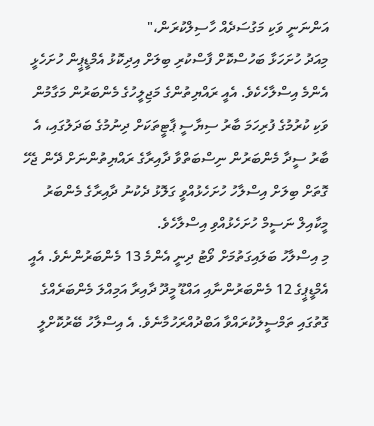އަންނަނީ ވަކި މަގުސަދެއް ހާސިލްކުރަން،"
މިއަދު ހުށަހަޅާ ބަހުސްކޮށް ފާސްކުރި ބިލަށް އިދިކޮޅު އެމްޑީޕީން ހުށަހެޅީ އެންމެ އިސްލާހެކެވެ. އެއީ ރައްޔިތުންގެ މަޖިލީހުގެ މެންބަރުން މަގާމުން ވަކި ކުރުމުގެ ފުރިހަމަ ބާރު ސިޔާސީ ޕާޓީތަކަށް ދިނުމުގެ ބަދަލުގައި، އެ ބާރު ސީދާ މެންބަރުން ނިސްބަތްވާ ދާއިރާގެ ރައްޔިތުންނަށް ދޭން ޖެހޭ ގޮތަށް ބިލަށް އިސްލާހު ހުށަހެޅުއްވީ ގަލޮޅު ދެކުނު ދާއިރާގެ މެންބަރު މީކާއިލް ނަސީމް ހުށަހެޅުއްވި އިސްލާހެވެ.
މި އިސްލާހު ބަލައިގަތުމަށް ވޯޓު ދިނީ އެންމެ 13 މެންބަރުންނެވެ. އެއީ އެމްޑީޕީގެ 12 މެންބަރުންނާއި އައްޑޫ މީދޫ ދާއިރާ އަމިއްލަ މެންބަރެއްގެ ގޮތުގައި ތަމްސީލުކުރައްވާ އަބްދުއްރަހުމާނެވެ. އެ އިސްލާހު ބޭރުކޮށްލީ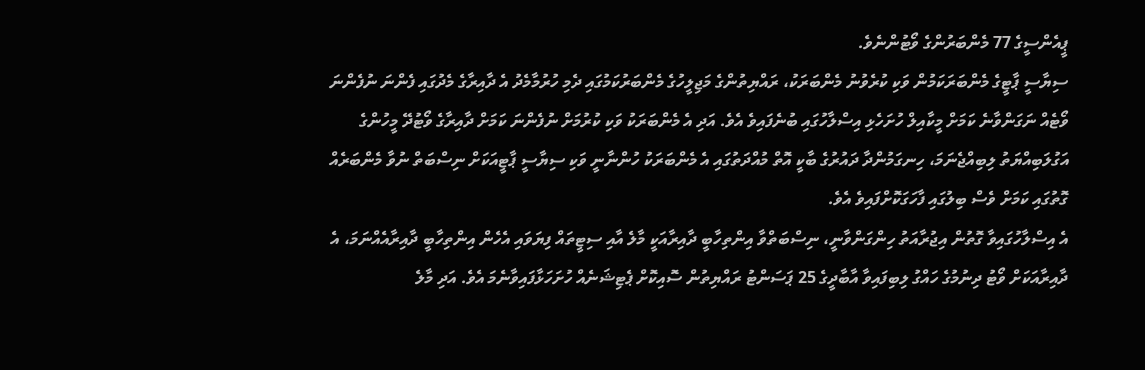ޕީއެންސީގެ 77 މެންބަރުންގެ ވޯޓުންނެވެ.
ސިޔާސީ ޕާޓީގެ މެންބަރަކަމުން ވަކި ކުރެވުނު މެންބަރަކު، ރައްޔިތުންގެ މަޖިލީހުގެ މެންބަރުކަމުގައި ދެމި ހުރުމާމެދު އެ ދާއިރާގެ މެދުގައި ފެންނަ ނުފެންނަ ވޯޓެއް ނަގަންވާނެ ކަމަށް މީކާއިލް ހުށަހެޅި އިސްލާހުގައި ބުނެފައިވެ އެވެ. އަދި އެ މެންބަރަކު ވަކި ކުރުމަށް ނުފެންނަ ކަމަށް ދާއިރާގެ ވޯޓުދޭ މީހުންގެ އަގުލަބިއްޔަތު ލިބިއްޖެނަމަ، ހިނގަމުންދާ ދައުރުގެ ބާކީ އޮތް މުއްދަތުގައި އެ މެންބަރަކު ހުންނާނީ ވަކި ސިޔާސީ ޕާޓީއަކަށް ނިސްބަތް ނުވާ މެންބަރެއް ގޮތުގައި ކަމަށް ވެސް ބިލުގައި ފާހަގަކޮށްފައިވެ އެވެ.
އެ އިސްލާހުގައިވާ ގޮތުން އިޖުރާއަތު ހިންގަންވާނީ، ނިސްބަތްވާ އިންތިހާބީ ދާއިރާއަކީ މާލެ އާއި ސިޓީތައް ފިޔަވައި އެހެން އިންތިހާބީ ދާއިރާއެއްނަމަ، އެ ދާއިރާއަކަށް ވޯޓު ދިނުމުގެ ހައްގު ލިބިފައިވާ އާބާދީގެ 25 ޕަސަންޓު ރައްޔިތުން ސޮއިކޮށް ޕެޓިޝަނެއް ހުށަހަޅާފައިވާނެމަ އެވެ. އަދި މާލެ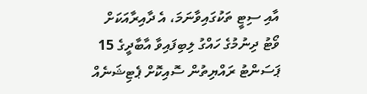އާއި ސިޓީ ތަކުގައިވާނަމަ، އެ ދާއިރާއަކަށް ވޯޓު ދިނުމުގެ ހައްގު ލިބިފައިވާ އާބާދީގެ 15 ޕަސަންޓު ރައްޔިތުން ސޮއިކޮށް ޕެޓިޝަނެއް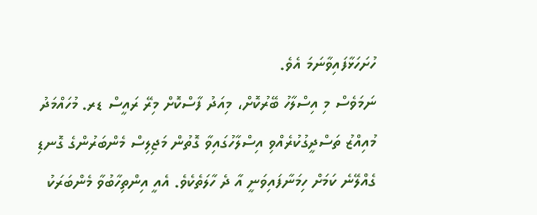ހުށަހަޅާފައިވާނަމަ އެވެ.
ނަމަވެސް މި އިސްލާހު ބޭރުކޮށް، މިއަދު ފާސްކޮށް މިރޭ ރައީސް ޑރ. މުހައްމަދު މުއިއްޒު ތަސްދީގުކުރެއްވި އިސްލާހުގައިވާ ގޮތުން މަޖިލިސް މެންބަރުންގެ ގޮނޑި ގެއްލޭނެ ކަމަށް ހިމަނާފައިވަނީ އާ ދެ ހާލަތެކެވެ. އެއީ އިންތިހާބުވާ މެންބަރަކު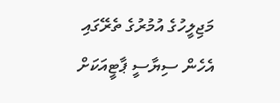މަޖިލީހުގެ އުމުރުގެ ތެރޭގައި އެހެން ސިޔާސީ ޕާޓީއަކަށް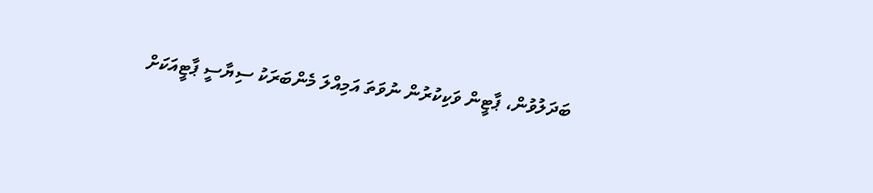ބަދަލުވުން، ޕާޓީން ވަކިކުރުން ނުވަތަ އަމިއްލަ މެންބަރަކު ސިޔާސީ ޕާޓީއަކަށް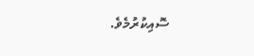ސޮއިކުރުމެވެ.